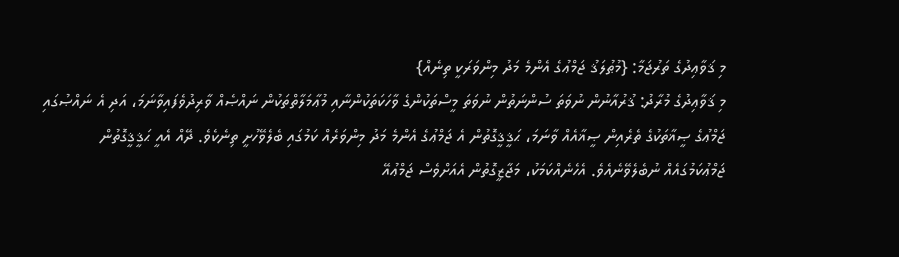މި ޤަވާޢިދުގެ ތަރުޖަމާ: {މުޠުލަޤު ޖަމްޢުގެ އެންމެ މަދު މިންވަރަކީ ތިނެއް}
މި ޤަވާޢިދުގެ މުރާދު: ޤުރުއާނުން ނުވަތަ ސުންނަތުން ނުވަތަ މީސްތަކުންގެ ވާހަކަތަކުންނާއި މުޢާމަލާތްތަކުން ނައްޞެއް ވާރިދުވެފައިވާނަމަ، އަދި އެ ނައްޞުގައި ޖަމްޢުގެ ޞީޣާތަކުގެ ތެރެއިން ޞީޣާއެއް ވާނަމަ، ޙަޤީޤީގޮތުން އެ ޖަމްޢުގެ އެންމެ މަދު މިންވަރެއް ކަމުގައި ބެލެވޭހުށީ ތިނެކެވެ. ދޭއް އެއީ ޙަޤީޤީގޮތުން ޖަމްޢުކަމުގައެއް ނުބެލެވޭނެއެވެ. އެހެނެއްކަމަކު، މަޖާޒީގޮތުން އެއަށްވެސް ޖަމްޢުއޭ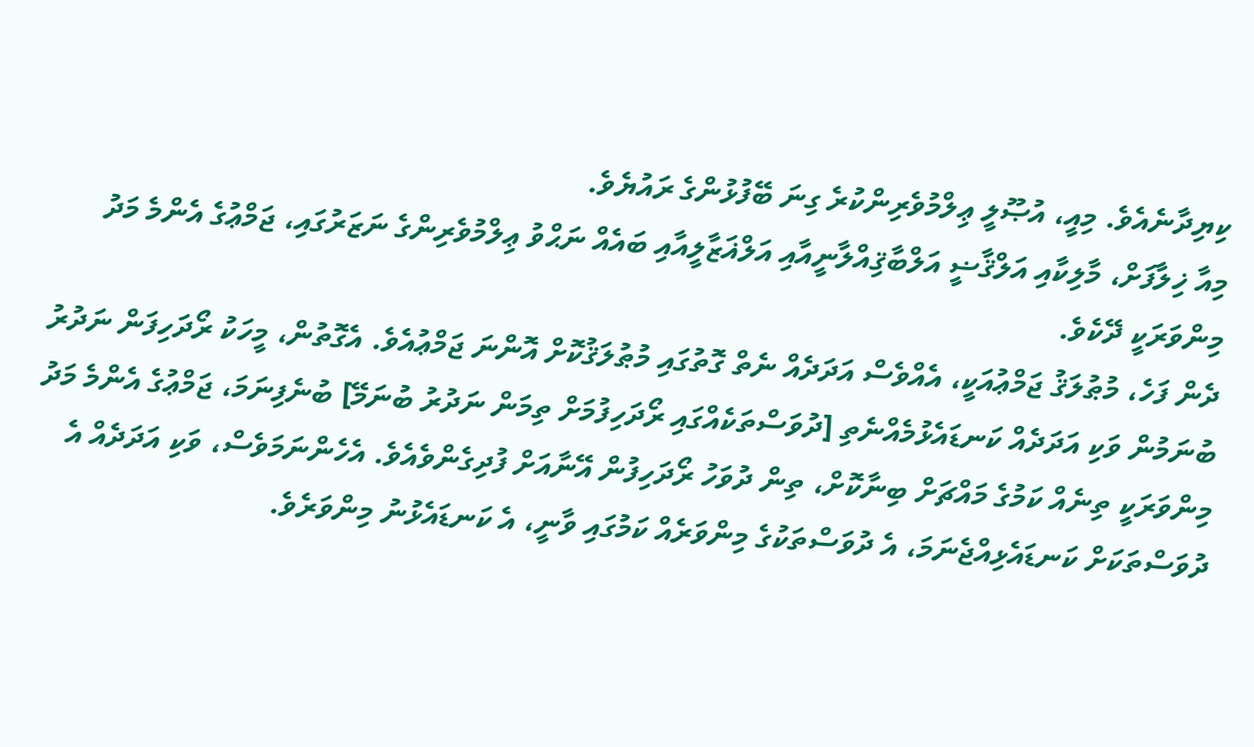ކިޔިދާނެއެވެ. މިއީ، އުޞޫލީ ޢިލްމުވެރިންކުރެ ގިނަ ބޭފުޅުންގެ ރައުޔެވެ.
މިއާ ޚިލާފަށް، މާލިކާއި އަލްޤާޟީ އަލްބާޤިއްލާނީއާއި އަލްޣަޒާލީއާއި ބައެއް ނަޙްވު ޢިލްމުވެރިންގެ ނަޒަރުގައި، ޖަމްޢުގެ އެންމެ މަދު މިންވަރަކީ ދޭކެވެ.
ދެން ފަހެ، މުޠުލަޤު ޖަމްޢުއަކީ، އެއްވެސް އަދަދެއް ނެތް ގޮތުގައި މުޠުލަޤުކޮށް އޮންނަ ޖަމްޢުއެވެ. އެގޮތުން، މީހަކު ރޯދަހިފަން ނަދުރު ބުނަމުން ވަކި އަދަދެއް ކަނޑައެޅުމެއްނެތި [ދުވަސްތަކެއްގައި ރޯދަހިފުމަށް ތިމަން ނަދުރު ބުނަމޭ] ބުނެފިނަމަ، ޖަމްޢުގެ އެންމެ މަދު މިންވަރަކީ ތިނެއް ކަމުގެ މައްޗަށް ބިނާކޮށް، ތިން ދުވަހު ރޯދަހިފުން އޭނާއަށް ފުދިގެންވެއެވެ. އެހެންނަމަވެސް، ވަކި އަދަދެއް އެ ދުވަސްތަކަށް ކަނޑައެޅިއްޖެނަމަ، އެ ދުވަސްތަކުގެ މިންވަރެއް ކަމުގައި ވާނީ، އެ ކަނޑައެޅުނު މިންވަރެވެ.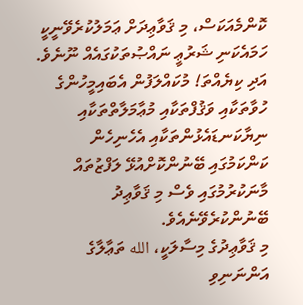ކޮންމެއަކަސް، މި ޤަވާޢިދަށް ޢަމަލުކުރެވޭނީކީ ހަމައެކަނި ޝަރުޢީ ނައްޞުތަކުގައެއް ނޫނެވެ. އަދި ކިޔެއްތަ! މުކައްލަފުން އެބައިމީހުންގެ ހުވާތަކާއި ވަޤުފްތަކާއި މުޢާމަލާތްތަކާއި ނިޔާކަނޑައެޅުންތަކާއި އެހެނިހެން ކަންކަމުގައި ބޭނުންކޮށްއުޅޭ ލަފްޒުތައް މާނަކުރުމުގައި ވެސް މި ޤަވާޢިދު ބޭނުންކުރެވޭނެއެވެ.
މި ޤަވާޢިދުގެ މިސާލަކީ، الله ތަޢާލާގެ އަންނަނިވި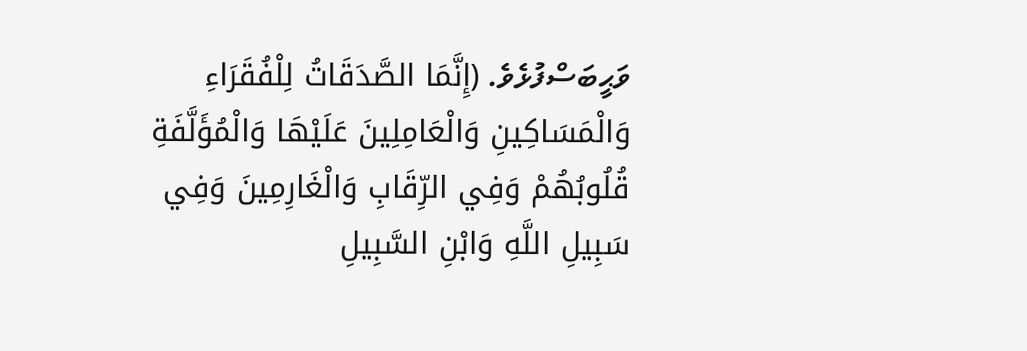ވަޙީބަސްފުޅެވެ. (إِنَّمَا الصَّدَقَاتُ لِلْفُقَرَاءِ وَالْمَسَاكِينِ وَالْعَامِلِينَ عَلَيْهَا وَالْمُؤَلَّفَةِ قُلُوبُهُمْ وَفِي الرِّقَابِ وَالْغَارِمِينَ وَفِي سَبِيلِ اللَّهِ وَابْنِ السَّبِيلِ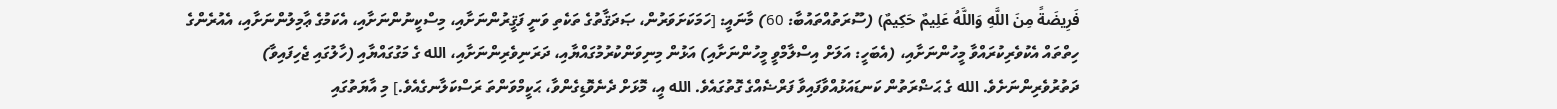فَرِيضَةً مِنَ اللَّهِ وَاللَّهُ عَلِيمٌ حَكِيمٌ) (ސޫރަތުއްތައުބާ: 60) މާނައީ: [ހަމަކަށަވަރުން، ޞަދަޤާތުގެ ތަކެތި ވަނީ ފަޤީރުންނަށާއި، މިސްކީނުންނަށާއި، އެކަމުގެ ޢާމިލުންނަށާއި، އެއުރެންގެ ހިތްތައް އެކުވެރިކުރައްވާ މީހުންނަށާއި، (އެބަހީ: އަލަށް އިސްލާމްވީ މީހުންނަށާއި) އަޅުން މިނިވަންކުރުމުގައްޔާއި، ދަރަނިވެރިންނަށާއި، الله ގެ މަގުގައްޔާއި (ހާލުގައި ޖެހިފައިވާ) ދަތުރުވެރިންނަށެވެ. الله ގެ ޙަޟްރަތުން ކަނޑައަޅުއްވާފައިވާ ފަރްޟެއްގެ ގޮތުގައެވެ. الله އީ، މޮޅަށް ދެނެވޮޑިގެންވާ، ޙަކީމްވަންތަ ރަސްކަލާނގެއެވެ.] މި އާޔަތުގައި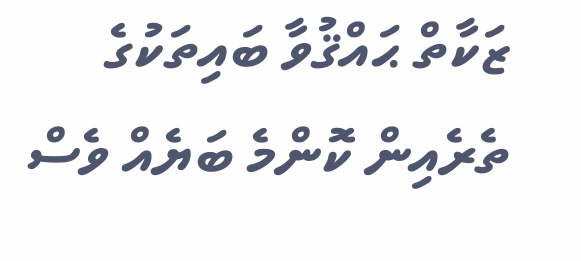ޒަކާތް ޙައްޤުވާ ބައިތަކުގެ ތެރެއިން ކޮންމެ ބަޔެއް ވެސް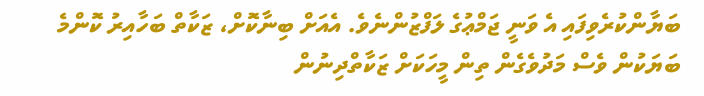ބަޔާންކުރެވިފައި އެ ވަނީ ޖަމްޢުގެ ލަފްޒުންނެވެ. އެއަށް ބިނާކޮށް، ޒަކާތް ބަހާއިރު ކޮންމެ ބަޔަކުން ވެސް މަދުވެގެން ތިން މީހަކަށް ޒަކާތްދިނުން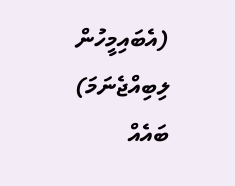(އެބައިމީހުން ލިބިއްޖެނަމަ) ބައެއް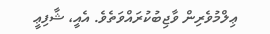ޢިލްމުވެރިން ވާޖިބުކުރައްވަތެވެ. އެއީ، ޝާފިޢީ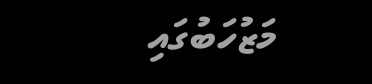މަޒުހަބުގައި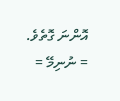އޮންނަ ގޮތެވެ.
= ނުނިމޭ =